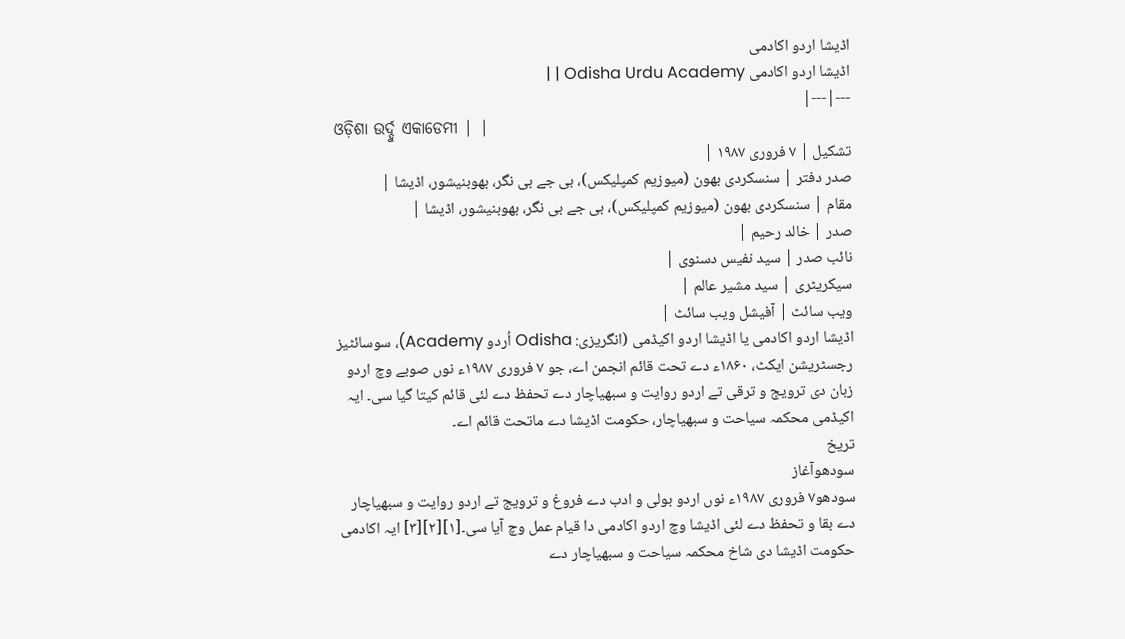اڈیشا اردو اکادمی
اڈیشا اردو اکادمی Odisha Urdu Academy | |
---|---|
ଓଡ଼ିଶା ଉର୍ଦ୍ଦୁ ଏକାଡେମୀ | |
تشکیل | ۷ فروری ۱۹۸۷ |
صدر دفتر | سنسکردی بھون (میوزیم کمپلیکس)، بی جے بی نگر، بھوبنیشور، اڈیشا |
مقام | سنسکردی بھون (میوزیم کمپلیکس)، بی جے بی نگر، بھوبنیشور، اڈیشا |
صدر | خالد رحیم |
نائب صدر | سید نفیس دسنوی |
سیکریٹری | سید مشیر عالم |
ویب سائٹ | آفیشل ویب سائٹ |
اڈیشا اردو اکادمی یا اڈیشا اردو اکیڈمی (انگریزی: Odisha اُردو Academy)، سوسائٹیز رجسٹریشن ایکٹ، ۱۸۶۰ء دے تحت قائم انجمن اے، جو ۷ فروری ۱۹۸۷ء نوں صوبے وچ اردو زبان دی ترویج و ترقی تے اردو روایت و سبھیاچار دے تحفظ دے لئی قائم کيتا گیا سی۔ ایہ اکیڈمی محکمہ سیاحت و سبھیاچار، حکومت اڈیشا دے ماتحت قائم اے۔
تریخ
سودھوآغاز
سودھو۷ فروری ۱۹۸۷ء نوں اردو بولی و ادب دے فروغ و ترویج تے اردو روایت و سبھیاچار دے بقا و تحفظ دے لئی اڈیشا وچ اردو اکادمی دا قیام عمل وچ آیا سی۔[۱][۲][۳] ایہ اکادمی حکومت اڈیشا دی شاخ محکمہ سیاحت و سبھیاچار دے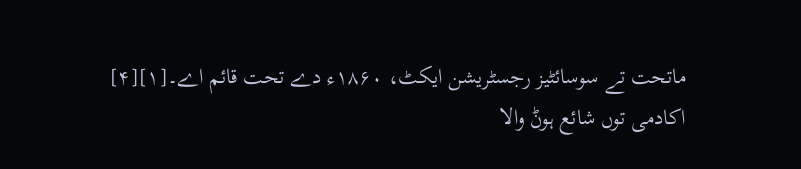ماتحت تے سوسائٹیز رجسٹریشن ایکٹ، ۱۸۶۰ء دے تحت قائم اے۔[۱][۴]
اکادمی توں شائع ہوݨ والا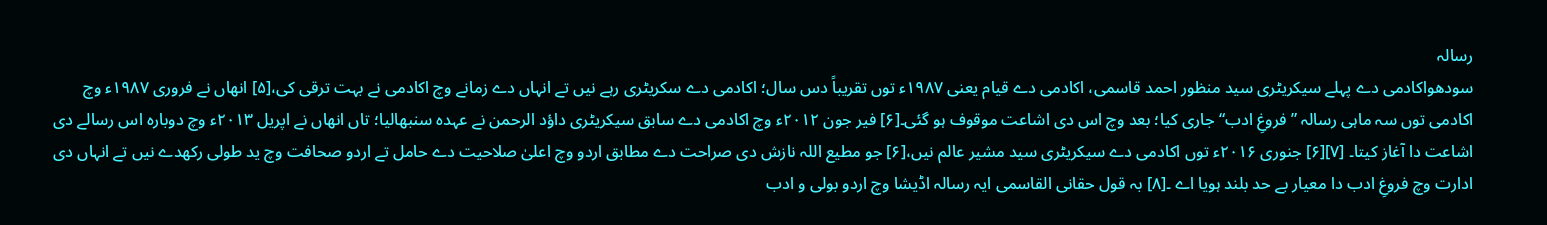رسالہ
سودھواکادمی دے پہلے سیکریٹری سید منظور احمد قاسمی، اکادمی دے قیام یعنی ۱۹۸۷ء توں تقریباً دس سال؛ اکادمی دے سکریٹری رہے نيں تے انہاں دے زمانے وچ اکادمی نے بہت ترقی کی،[۵] انھاں نے فروری ۱۹۸۷ء وچ اکادمی توں سہ ماہی رسالہ ”فروغِ ادب“ جاری کیا؛ بعد وچ اس دی اشاعت موقوف ہو گئی۔[۶] فیر جون ۲۰۱۲ء وچ اکادمی دے سابق سیکریٹری داؤد الرحمن نے عہدہ سنبھالیا؛ تاں انھاں نے اپریل ۲۰۱۳ء وچ دوبارہ اس رسالے دی اشاعت دا آغاز کيتا۔ [۷][۶] جنوری ۲۰۱۶ء توں اکادمی دے سیکریٹری سید مشیر عالم نيں،[۶] جو مطیع اللہ نازش دی صراحت دے مطابق اردو وچ اعلیٰ صلاحیت دے حامل تے اردو صحافت وچ ید طولی رکھدے نيں تے انہاں دی ادارت وچ فروغِ ادب دا معیار بے حد بلند ہويا اے ۔[۸] بہ قول حقانی القاسمی ایہ رسالہ اڈیشا وچ اردو بولی و ادب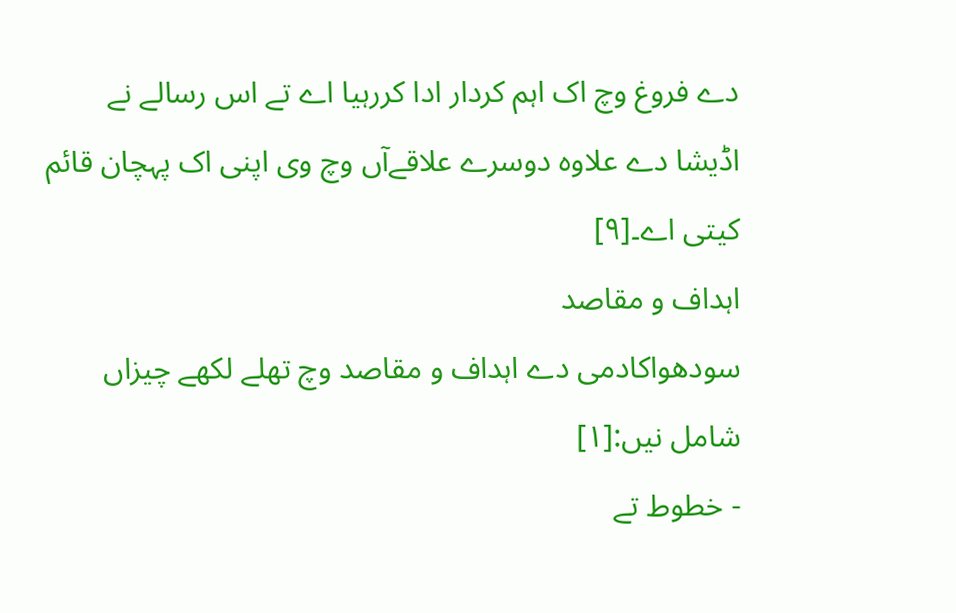دے فروغ وچ اک اہم کردار ادا کررہیا اے تے اس رسالے نے اڈیشا دے علاوہ دوسرے علاقےآں وچ وی اپنی اک پہچان قائم کيتی اے۔[۹]
اہداف و مقاصد
سودھواکادمی دے اہداف و مقاصد وچ تھلے لکھے چیزاں شامل نيں:[۱]
- خطوط تے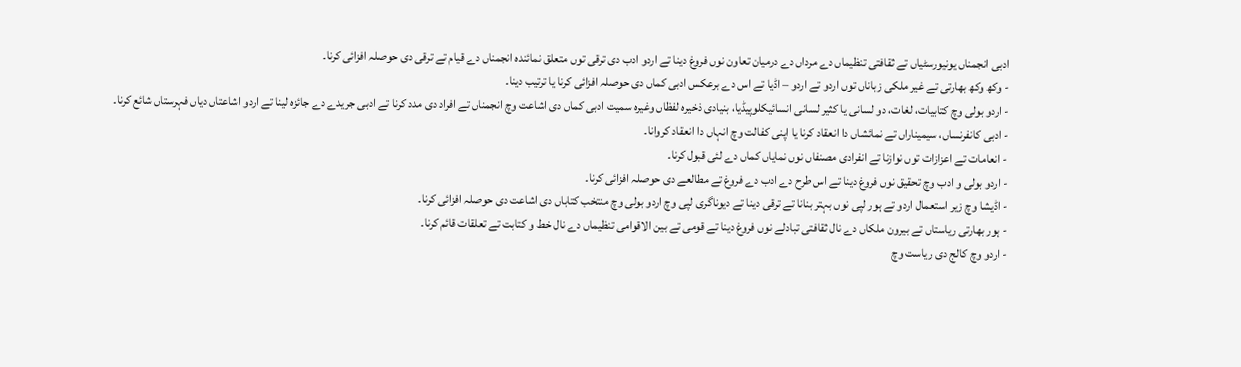ادبی انجمناں یونیورسٹیاں تے ثقافتی تنظیماں دے مرداں دے درمیان تعاون نوں فروغ دینا تے اردو ادب دی ترقی توں متعلق نمائندہ انجمناں دے قیام تے ترقی دی حوصلہ افزائی کرنا۔
- وکھ وکھ بھارتی تے غیر ملکی زباناں توں اردو تے اردو – اڈیا تے اس دے برعکس ادبی کماں دی حوصلہ افزائی کرنا یا ترتیب دینا۔
- اردو بولی وچ کتابیات، لغات، دو لسانی یا کثیر لسانی انسائیکلوپیڈیا، بنیادی ذخیرہ لفظاں وغیرہ سمیت ادبی کماں دی اشاعت وچ انجمناں تے افراد دی مدد کرنا تے ادبی جریدے دے جائزہ لینا تے اردو اشاعتاں دیاں فہرستاں شائع کرنا۔
- ادبی کانفرنساں، سیمیناراں تے نمائشاں دا انعقاد کرنا یا اپنی کفالت وچ انہاں دا انعقاد کروانا۔
- انعامات تے اعزازات توں نوازنا تے انفرادی مصنفاں نوں نمایاں کماں دے لئی قبول کرنا۔
- اردو بولی و ادب وچ تحقیق نوں فروغ دینا تے اس طرح دے ادب دے فروغ تے مطالعے دی حوصلہ افزائی کرنا۔
- اڈیشا وچ زیر استعمال اردو تے ہور لپی نوں بہتر بنانا تے ترقی دینا تے دیوناگری لپی وچ اردو بولی وچ منتخب کتاباں دی اشاعت دی حوصلہ افزائی کرنا۔
- ہور بھارتی ریاستاں تے بیرون ملکاں دے نال ثقافتی تبادلے نوں فروغ دینا تے قومی تے بین الاقوامی تنظیماں دے نال خط و کتابت تے تعلقات قائم کرنا۔
- اردو وچ کالج دی ریاست وچ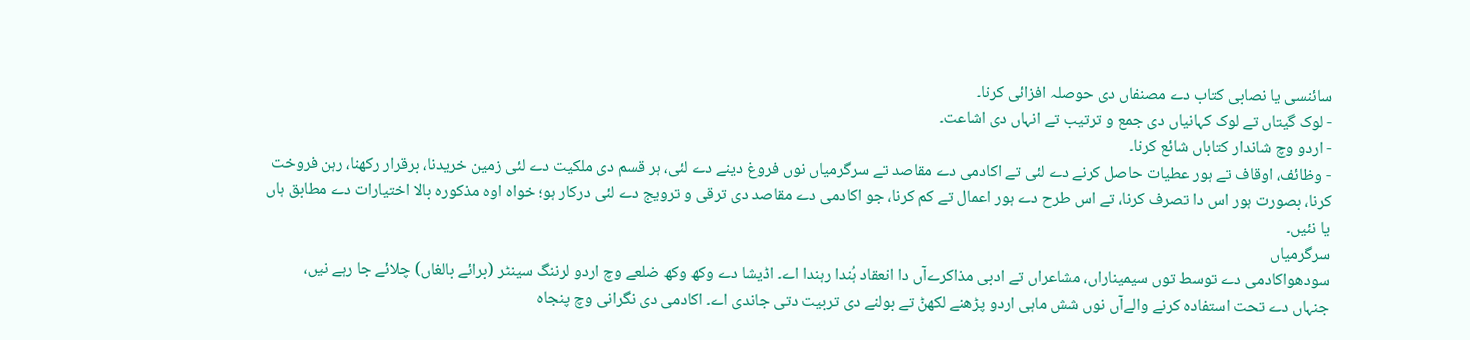سائنسی یا نصابی کتاب دے مصنفاں دی حوصلہ افزائی کرنا۔
- لوک گیتاں تے لوک کہانیاں دی جمع و ترتیب تے انہاں دی اشاعت۔
- اردو وچ شاندار کتاباں شائع کرنا۔
- وظائف، اوقاف تے ہور عطیات حاصل کرنے دے لئی تے اکادمی دے مقاصد تے سرگرمیاں نوں فروغ دینے دے لئی، ہر قسم دی ملکیت دے لئی زمین خریدنا، برقرار رکھنا، رہن فروخت کرنا، بصورت ہور اس دا تصرف کرنا، تے اس طرح دے ہور اعمال تے کم کرنا، جو اکادمی دے مقاصد دی ترقی و ترویج دے لئی درکار ہو؛ خواہ اوہ مذکورہ بالا اختیارات دے مطابق ہاں یا نئيں۔
سرگرمیاں
سودھواکادمی دے توسط توں سیمیناراں، مشاعراں تے ادبی مذاکرےآں دا انعقاد ہُندا رہندا اے۔ اڈیشا دے وکھ وکھ ضلعے وچ اردو لرننگ سینٹر (برائے بالغاں) چلائے جا رہے نيں، جنہاں دے تحت استفادہ کرنے والےآں نوں شش ماہی اردو پڑھنے لکھݨ تے بولنے دی تربیت دتی جاندی اے۔ اکادمی دی نگرانی وچ پنجاہ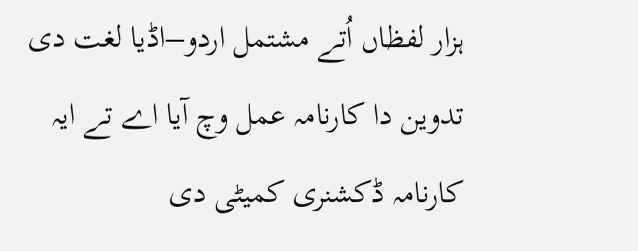ہزار لفظاں اُتے مشتمل اردو–اڈیا لغت دی تدوین دا کارنامہ عمل وچ آیا اے تے ایہ کارنامہ ڈکشنری کمیٹی دی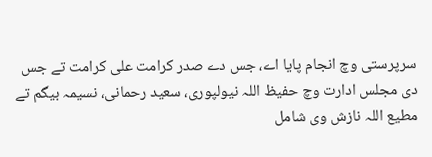سرپرستی وچ انجام پایا اے، جس دے صدر کرامت علی کرامت تے جس دی مجلس ادارت وچ حفیظ اللہ نیولپوری، سعید رحمانی، نسیمہ بیگم تے مطیع اللہ نازش وی شامل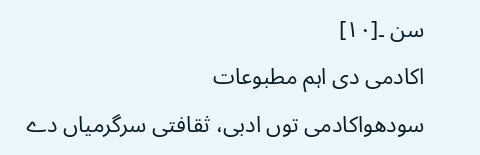سن ۔[۱۰]
اکادمی دی اہم مطبوعات
سودھواکادمی توں ادبی، ثقافتی سرگرمیاں دے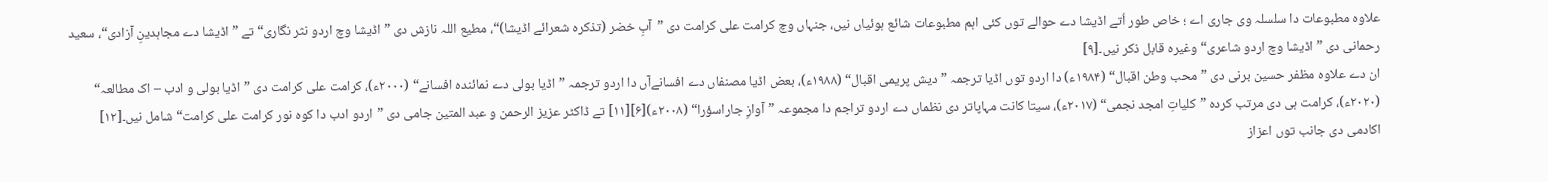علاوہ مطبوعات دا سلسلہ وی جاری اے ؛ خاص طور اُتے اڈیشا دے حوالے توں کئی اہم مطبوعات شائع ہوئیاں نيں، جنہاں وچ کرامت علی کرامت دی ”آبِ خضر (تذکرہ شعرائے اڈیشا)“، مطیع اللہ نازش دی ”اڈیشا وچ اردو نثر نگاری“ تے ”اڈیشا دے مجاہدینِ آزادی“، سعید رحمانی دی ”اڈیشا وچ اردو شاعری“ وغیرہ قابل ذکر نيں۔[۹]
ان دے علاوہ مظفر حسین برنی دی ”محب وطن اقبال“ (۱۹۸۴ء) دا اردو توں اڈیا ترجمہ ”دیش پریمی اقبال“ (۱۹۸۸ء)، بعض اڈیا مصنفاں دے افسانےآں دا اردو ترجمہ ”اڈیا بولی دے نمائندہ افسانے“ (۲۰۰۰ء)، کرامت علی کرامت دی ”اڈیا بولی و ادب – اک مطالعہ“ (۲۰۲۰ء)، کرامت ہی دی مرتب کردہ ”کلیاتِ امجد نجمی“ (۲۰۱۷ء)، سیتا کانت مہاپاتر دی نظماں دے اردو تراجم دا مجموعہ ”آوازِ جاراسؤرا“ (۲۰۰۸ء)[۶][۱۱] تے ڈاکٹر عزیز الرحمن و عبد المتین جامی دی ”اردو ادب دا کوہ نور کرامت علی کرامت“ شامل نيں۔[۱۲]
اکادمی دی جانب توں اعزاز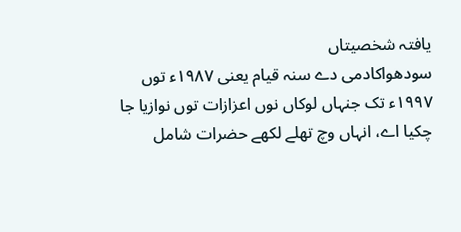یافتہ شخصیتاں
سودھواکادمی دے سنہ قیام یعنی ۱۹۸۷ء توں ۱۹۹۷ء تک جنہاں لوکاں نوں اعزازات توں نوازیا جا چکيا اے، انہاں وچ تھلے لکھے حضرات شامل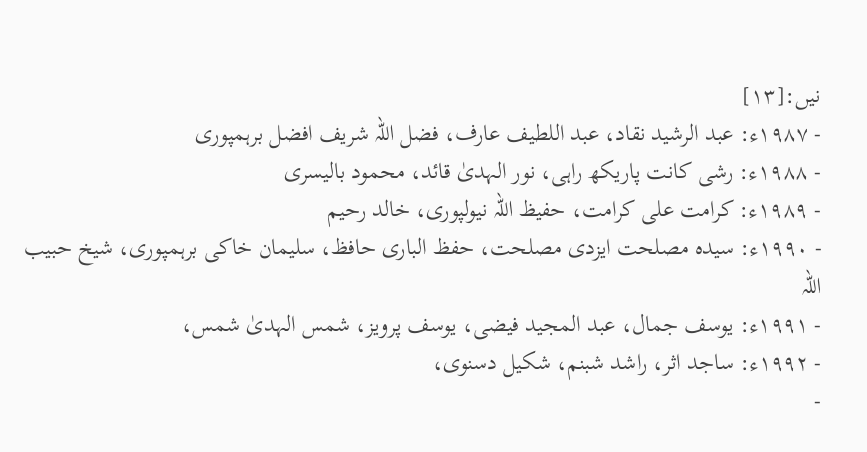نيں:[۱۳]
- ۱۹۸۷ء: عبد الرشید نقاد، عبد اللطیف عارف، فضل اللہ شریف افضل برہمپوری
- ۱۹۸۸ء: رشی کانت پاریکھ راہی، نور الہدیٰ قائد، محمود بالیسری
- ۱۹۸۹ء: کرامت علی کرامت، حفیظ اللہ نیولپوری، خالد رحیم
- ۱۹۹۰ء: سیدہ مصلحت ایزدی مصلحت، حفظ الباری حافظ، سلیمان خاکی برہمپوری، شیخ حبیب اللہ
- ۱۹۹۱ء: یوسف جمال، عبد المجید فیضی، یوسف پرویز، شمس الہدیٰ شمس،
- ۱۹۹۲ء: ساجد اثر، راشد شبنم، شکیل دسنوی،
-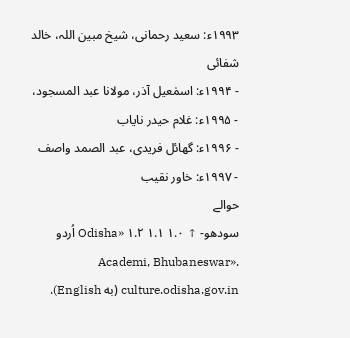۱۹۹۳ء: سعید رحمانی، شیخ مبین اللہ، خالد شفائی
- ۱۹۹۴ء: اسمٰعیل آذر، مولانا عبد المسجود،
- ۱۹۹۵ء: غلام حیدر نایاب
- ۱۹۹۶ء: گھائل فریدی، عبد الصمد واصف
- ۱۹۹۷ء: خاور نقیب
حوالے
سودھو- ↑ ۱.۰ ۱.۱ ۱.۲ «Odisha اُردو Academi, Bhubaneswar». culture.odisha.gov.in (به English).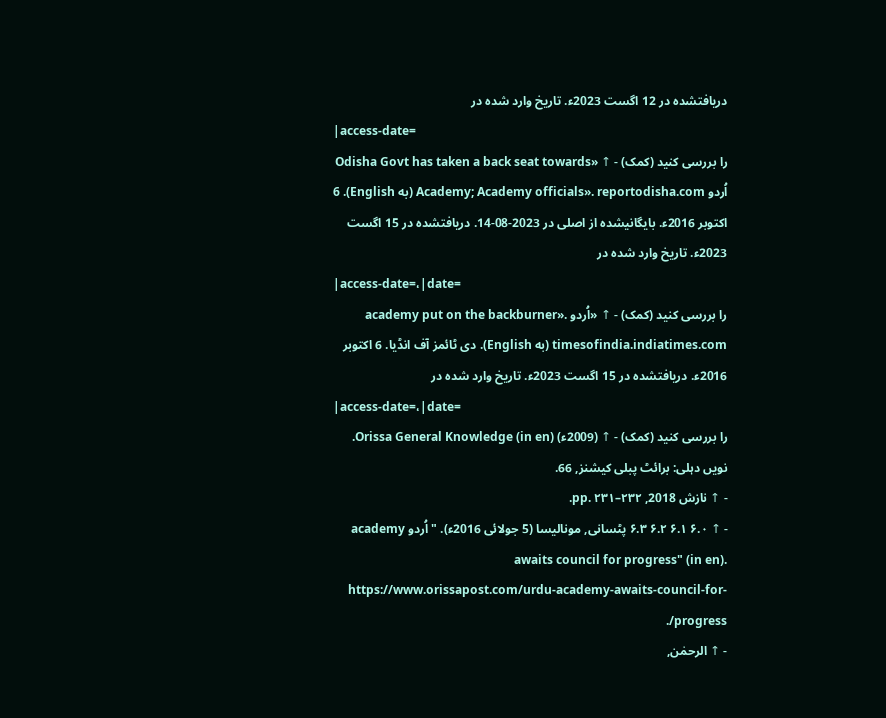دریافتشده در 12 اگست 2023ء. تاریخ وارد شده در
|access-date=
را بررسی کنید (کمک) - ↑ «Odisha Govt has taken a back seat towards اُردو Academy; Academy officials». reportodisha.com (به English). 6 اکتوبر 2016ء. بایگانیشده از اصلی در 2023-08-14. دریافتشده در 15 اگست 2023ء. تاریخ وارد شده در
|access-date=،|date=
را بررسی کنید (کمک) - ↑ «اُردو academy put on the backburner». timesofindia.indiatimes.com (به English). دی ٹائمز آف انڈیا. 6 اکتوبر 2016ء. دریافتشده در 15 اگست 2023ء. تاریخ وارد شده در
|access-date=،|date=
را بررسی کنید (کمک) - ↑ (2009ء) Orissa General Knowledge (in en). نويں دہلی: برائٹ پبلی کیشنز, 66.
- ↑ نازش 2018, pp. ۲۳۱–۲۳۲.
- ↑ ۶.۰ ۶.۱ ۶.۲ ۶.۳ پٹسانی, مونالیسا (5 جولائی 2016ء). "اُردو academy awaits council for progress" (in en). https://www.orissapost.com/urdu-academy-awaits-council-for-progress/.
- ↑ الرحمٰن,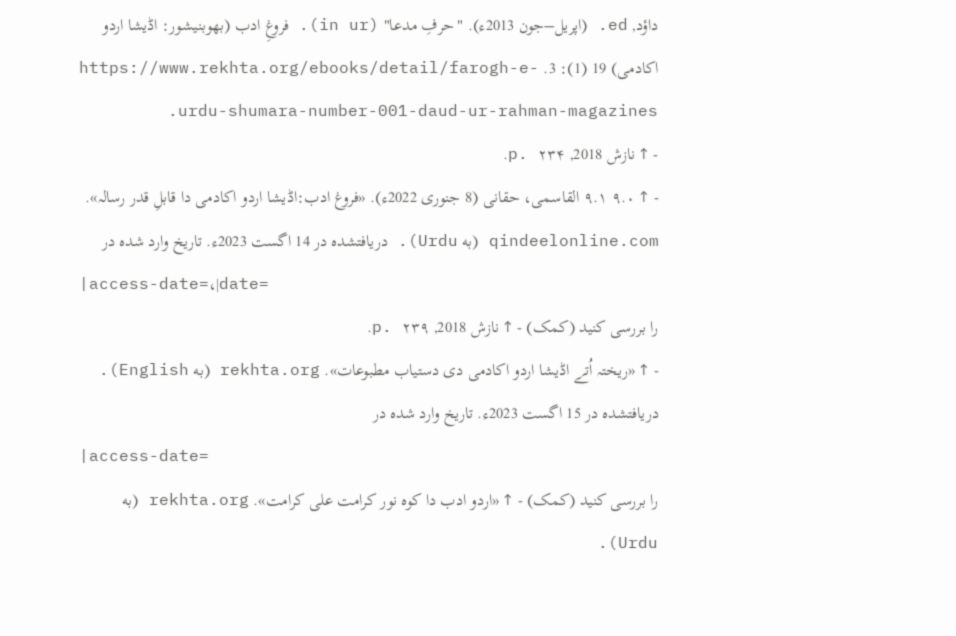داؤد, ed. (اپریل–جون 2013ء). "حرفِ مدعا" (in ur). فروغِ ادب (بھوبنیشور: اڈیشا اردو اکادمی) 19 (1): 3. https://www.rekhta.org/ebooks/detail/farogh-e-urdu-shumara-number-001-daud-ur-rahman-magazines.
- ↑ نازش 2018, p. ۲۳۴.
- ↑ ۹.۰ ۹.۱ القاسمی، حقانی (8 جنوری 2022ء). «فروغ ادب:اڈیشا اردو اکادمی دا قابلِ قدر رسالہ». qindeelonline.com (به Urdu). دریافتشده در 14 اگست 2023ء. تاریخ وارد شده در
|access-date=،|date=
را بررسی کنید (کمک) - ↑ نازش 2018, p. ۲۳۹.
- ↑ «ریختہ اُتے اڈیشا اردو اکادمی دی دستیاب مطبوعات». rekhta.org (به English). دریافتشده در 15 اگست 2023ء. تاریخ وارد شده در
|access-date=
را بررسی کنید (کمک) - ↑ «اردو ادب دا کوہ نور کرامت علی کرامت». rekhta.org (به Urdu).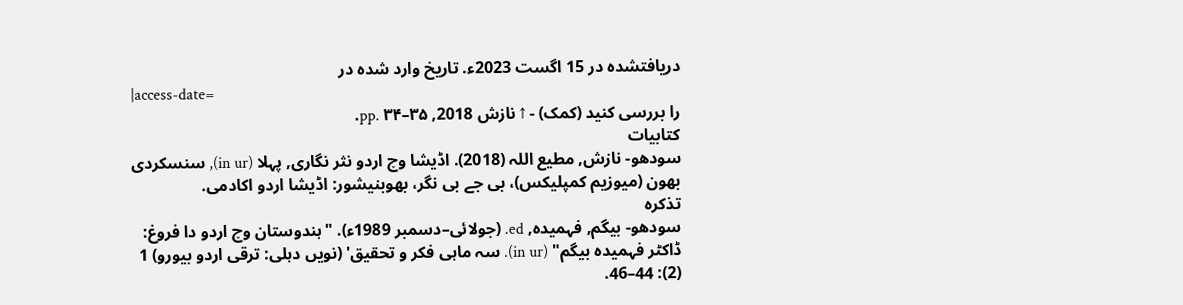دریافتشده در 15 اگست 2023ء. تاریخ وارد شده در
|access-date=
را بررسی کنید (کمک) - ↑ نازش 2018, pp. ۳۴–۳۵.
کتابیات
سودھو- نازش, مطیع اللہ (2018). اڈیشا وچ اردو نثر نگاری, پہلا (in ur), سنسکردی بھون (میوزیم کمپلیکس)، بی جے بی نگر، بھوبنیشور: اڈیشا اردو اکادمی.
تذکرہ
سودھو- بیگم, فہمیدہ, ed. (جولائی–دسمبر 1989ء). "ہندوستان وچ اردو دا فروغ: ڈاکٹر فہمیدہ بیگم" (in ur). سہ ماہی فکر و تحقیق' (نويں دہلی: ترقی اردو بیورو) 1 (2): 44–46.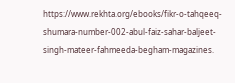https://www.rekhta.org/ebooks/fikr-o-tahqeeq-shumara-number-002-abul-faiz-sahar-baljeet-singh-mateer-fahmeeda-begham-magazines.